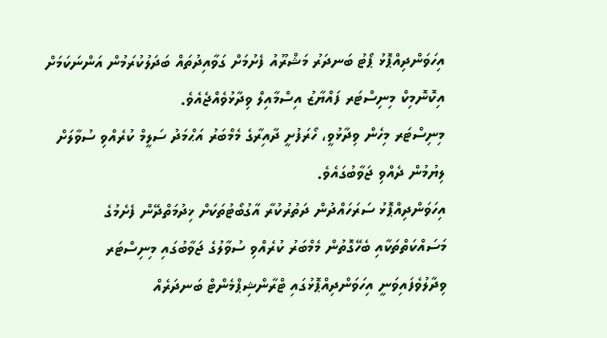އިހަވަންދިއްޕޮޅު ޕޯޓު ބަނދަރު މަޝްރޫއު ފެށުމަށް ގަވާއިދުތައް ބަދަލުކުރަމުން އަންނަކަމަށް އިކޮނޮމިކް މިނިސްޓަރ ފައްޔާޒު އިސްމާއިލް ވިދާޅުވެއްޖެއެވެ.
މިނިސްޓަރ މިހެން ވިދާޅުވީ، ހޯރަފުށީ ދާއިރާގެ މެމްބަރު އަޙްމަދު ސަލީމް ކުރެއްވި ސުވާލަށް ލިޔުމުން ދެއްވި ޖަވާބުގައެވެ.
އިހަވަންދިއްޕޮޅު ސަރަހައްދުން ދަތުރުކުރާ އާގުބޯޓުތަކަށް ޚިދުމަތްދޭން ފެށެމުގެ މަސައްކަތްތަކާއި ބެހޭގޮތުން މެމްބަރު ކުރެއްވި ސުވާލުގެ ޖަވާބުގައި މިނިސްޓަރ ވިދާލުވެފައިވަނީ އިހަވަންދިއްޕޮޅުގައި ޓްރާންޝިޕްމެންޓް ބަނދަރެއް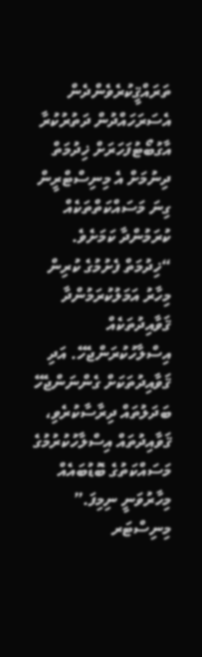ތަރައްޤީކުރެވެންދެން އެސަރަހައްދުން ދަތުރުކުރާ އާގުބޯޓުފަހަރަށް ޚިދުމަތް ދިނުމަށް އެ މިނިސްޓްރީން ގިނަ މަސައްކަތްތަކެއް ކުރަމުންދާ ކަމަށެވެ.
“ޚިދުމަތް ފެށުމުގެ ކުރިން މިހާރު އަމަލުކުރަމުންދާ ޤަވާއިދުތަކެއް އިސްލާހުކުރަންޖެހޭ. އަދި ޤަވާއިދުތަކަށް ގެންނަންޖެހޭ ބަދަލުތައް ދިރާސާކުރެވި، ޤަވާއިދުތައް އިސްލާހުކުރުމުގެ މަސައްކަތުގެ ބޮޑުބައެއް މިހާރުވަނީ ނިމިފަ.”
މިނިސްޓަރ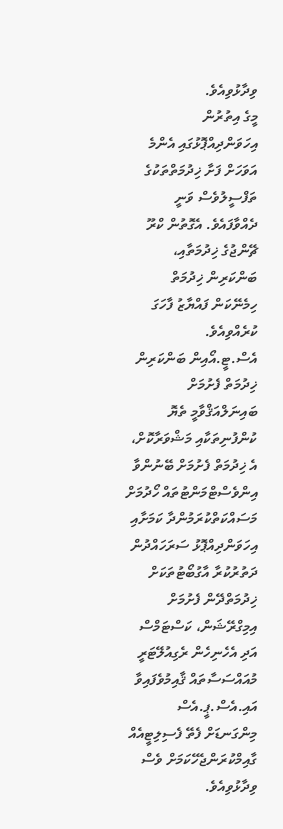ވިދާޅުވިއެވެ.
މީގެ އިތުރުން އިހަވަންދިއްޕޮޅުގައި އެންމެ އަވަހަށް ފަށާ ޚިދުމަތްތަކުގެ ތަފްސީލުވެސް ވަނީ ދެއްވާފައެވެ. އެގޮތުން ކްރޫ ޗޭންޖުގެ ޚިދުމަތާއި، ބަންކަރިން ޚިދުމަތް ހިމެނޭކަން ފައްޔާޒު ފާހަގަ ކުރެއްވިއެވެ.
އެސް.ޓީ.އޯއިން ބަންކަރިން ޚިދުމަތް ފެށުމަށް ބައިނަލްއަޤްވާމީ ތެޔޮ ކުންފުނިތަކާއި މަޝްވަރާކޮށް، އެ ޚިދުމަތް ފެށުމަށް ބޭނުންވާ އިންވެސްޓްމަންޓުތައް ހޯދުމަށް މަސައްކަތްކުރަމުންދާ ކަމަށާއި އިހަވަންދިއްޕޮޅު ސަރަހައްދުން ދަތުރުކުރާ އާގުބޯޓުތަކަށް ޚިދުމަތްދޭން ފެށުމަށް އިމިގްރޭޝަން، ކަސްޓަމްސް އަދި އެހެނިހެން ރެގިއުލޭޓަރީ މުއައްސަސާތައް ޤާއިމުވެފައިވާ އައި.އެސް.ޕީ.އެސް މިންގަނޑަށް ފެތޭ ފެސިލިޓީއެއް ގާއިމްކުރަންޖެހޭކަމަށް ވެސް ވިދާޅުވިއެވެ.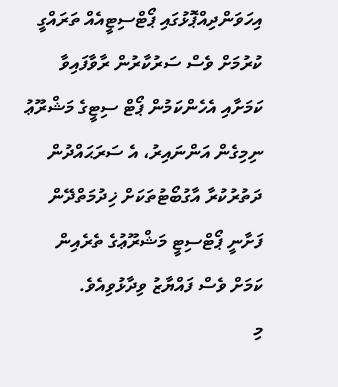އިހަވަންދިއްޕޮޅުގައި ޕޯޓްސިޓީއެއް ތަރައްގީ ކުރުމަށް ވެސް ސަރުކާރުން ރާވާފައިވާ ކަމަށާއި އެހެންކަމުން ޕޯޓް ސިޓީގެ މަޝްރޫޢު ނިމިގެން އަންނައިރު، އެ ސަރަޙައްދުން ދަތުރުކުރާ އާގުބޯޓުތަކަށް ޚިދުމަތްދޭން ފަށާނީ ޕޯޓްސިޓީ މަޝްރޫޢުގެ ތެރެއިން ކަމަށް ވެސް ފައްޔާޒު ވިދާޅުވިއެވެ.
މި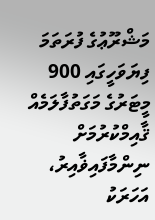މަޝްރޫޢުގެ ފުރަތަމަ ފިޔަވަހީގައި 900 މީޓަރުގެ މަގަތުފާލަމެއް ޤާއިމްކުރުމަށް ނިންމާފައިޥާއިރު، އަހަރަކު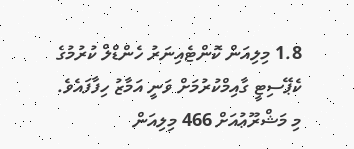1.8 މިލިއަން ކޮންޓެއިނަރު ހެންޑްލް ކުރުމުގެ ކެޕޭސިޓީ ގާއިމްކުރުމަށް ވަނީ އަމާޒު ހިފާފައެވެ.
މި މަޝްރޫޢުއަށް 466 މިލިއަން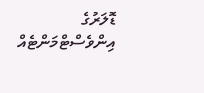ޑޮލަރުގެ އިންވެސްޓްމަންޓެއް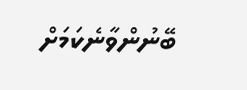ބޭނުންވާނެކަމަށް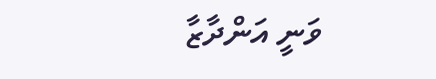ވަނީ އަންދާޒާ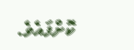ކޮށްފައެވެ.